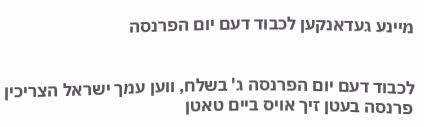מיינע געדאנקען לכבוד דעם יום הפרנסה


לכבוד דעם יום הפרנסה ג' בשלח, ווען עמך ישראל הצריכין פרנסה בעטן זיך אויס ביים טאטן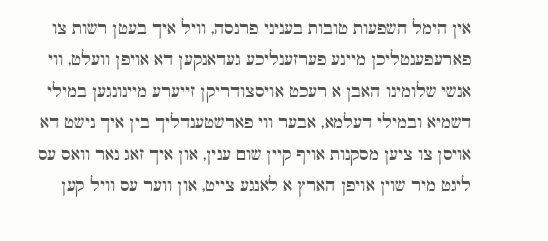אין הימל השפעות טובות בעניני פרנסה, וויל איך בעטן רשות צו פארעפענטליכן מיינע פערזענליכע געדאנקען דא אויפן וועלט, ווי אנשי שלומינו האבן א רעכט אויסצודריקן זייערע מיינונגען במילי דשמיא ובמילי דעלמא, אבער ווי פארשטענדליך בין איך נישט דא אויסן צו ציען מסקנות אויף קיין שום ענין, און איך זאג נאר וואס עס ליגט מיר שוין אויפן הארץ א לאנגע צייט, און ווער עס וויל קען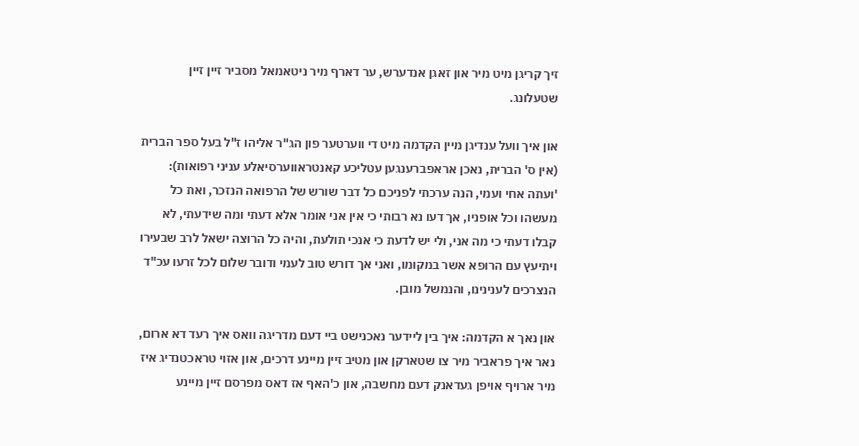זיך קריגן מיט מיר און זאגן אנדערש, ער דארף מיר ניטאמאל מסביר זיין זיין שטעלונג.

און איך וועל ענדיגן מיין הקדמה מיט די ווערטער פון הג"ר אליהו ז"ל בעל ספר הברית (אין ס' הברית, נאכן אראפברענגען עטליכע קאנטראווערסיאלע עניני רפואות): 'ועתה אחי ועמי, הנה ערכתי לפניכם כל דבר שורש של הרפואה הנזכר, ואת כל מעשהו וכל אופניו, אך דעו נא רבותי כי אין אני אומר אלא דעתי ומה שידעתי, לא קבלו דעתי כי מה אני, ולי יש לדעת כי אנכי תולעת, והיה כל הרוצה ישאל לרב שבעירו ויתיעץ עם הרופא אשר במקומו, ואני אך דורש טוב לעמי ודובר שלום לכל זרעו עכ"ד הנצרכים לענינינו, והנמשל מובן.

און נאך א הקדמה: איך בין ליידער נאכנישט ביי דעם מדריגה וואס איך רעד דא ארום, נאר איך פראביר מיר צו שטארקן און מטיב זיין מיינע דרכים, און אזוי טראכטנדיג איז מיר ארויף אויפן געדאנק דעם מחשבה, און כ'האף אז דאס מפרסם זיין מיינע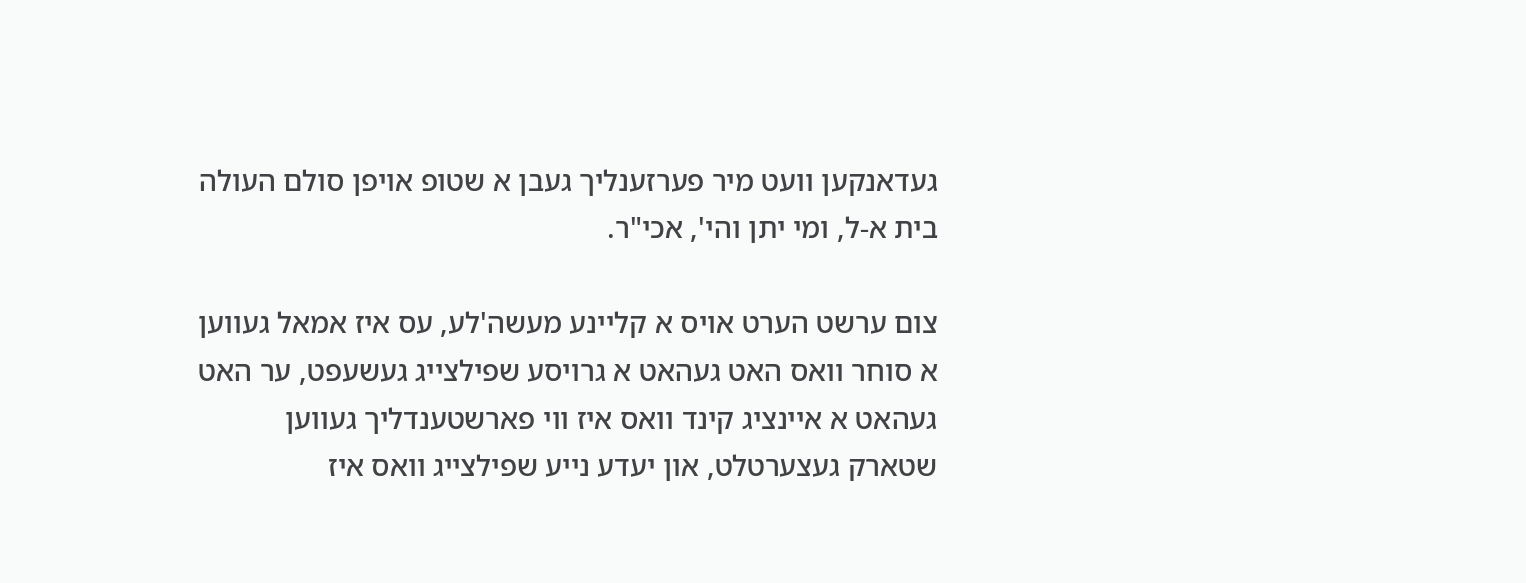געדאנקען וועט מיר פערזענליך געבן א שטופ אויפן סולם העולה בית א-ל, ומי יתן והי', אכי"ר.

צום ערשט הערט אויס א קליינע מעשה'לע, עס איז אמאל געווען א סוחר וואס האט געהאט א גרויסע שפילצייג געשעפט, ער האט געהאט א איינציג קינד וואס איז ווי פארשטענדליך געווען שטארק געצערטלט, און יעדע נייע שפילצייג וואס איז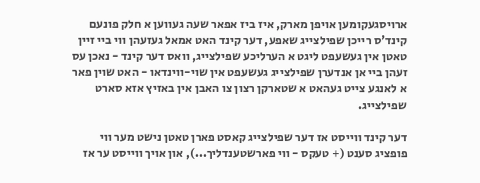ארויסגעקומען אויפן מארק, איז ביז אפאר שעה געווען א חלק פונעם קינד'ס רייכן שפילצייג שאפע, דער קינד האט אמאל געזעהן ווי ביי זיין טאטן אין געשעפט ליגט א הערליכע שפילצייג, וואס דער קינד - נאכן עס זעהן ביי אן אנדערן שפילצייג געשעפט אין שוי-ווינדאו - האט שוין פאר א לאנגע צייט געהאט א שטארקן רצון צו האבן אין באזיץ אזא סארט שפילצייג.

דער קינד ווייסט אז דער שפילצייג קאסט פארן טאטן נישט מער ווי פופציג סענט (+ טעקס - ווי פארשטענדליך...), און אויך ווייסט ער אז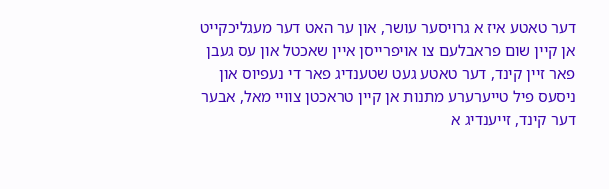דער טאטע איז א גרויסער עושר, און ער האט דער מעגליכקייט אן קיין שום פראבלעם צו אויפרייסן איין שאכטל און עס געבן פאר זיין קינד, דער טאטע געט שטענדיג פאר די נעפיוס און ניסעס פיל טייערערע מתנות אן קיין טראכטן צוויי מאל, אבער דער קינד, זייענדיג א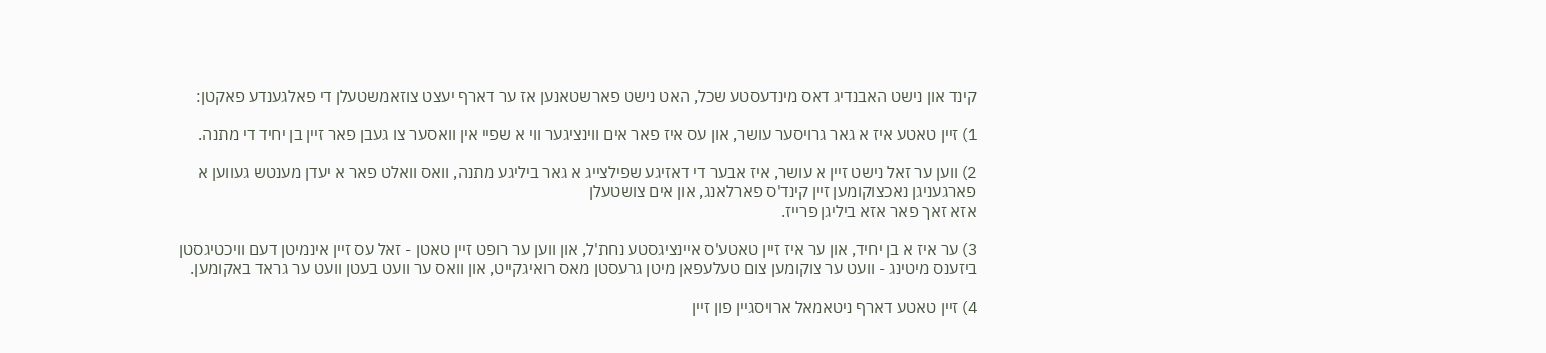קינד און נישט האבנדיג דאס מינדעסטע שכל, האט נישט פארשטאנען אז ער דארף יעצט צוזאמשטעלן די פאלגענדע פאקטן:

1) זיין טאטע איז א גאר גרויסער עושר, און עס איז פאר אים ווינציגער ווי א שפיי אין וואסער צו געבן פאר זיין בן יחיד די מתנה.

2) ווען ער זאל נישט זיין א עושר, איז אבער די דאזיגע שפילצייג א גאר ביליגע מתנה, וואס וואלט פאר א יעדן מענטש געווען א פארגעניגן נאכצוקומען זיין קינד'ס פארלאנג, און אים צושטעלן
אזא זאך פאר אזא ביליגן פרייז.

3) ער איז א בן יחיד, און ער איז זיין טאטע'ס איינציגסטע נחת'ל, און ווען ער רופט זיין טאטן - זאל עס זיין אינמיטן דעם וויכטיגסטן ביזענס מיטינג - וועט ער צוקומען צום טעלעפאן מיטן גרעסטן מאס רואיגקייט, און וואס ער וועט בעטן וועט ער גראד באקומען.

4) זיין טאטע דארף ניטאמאל ארויסגיין פון זיין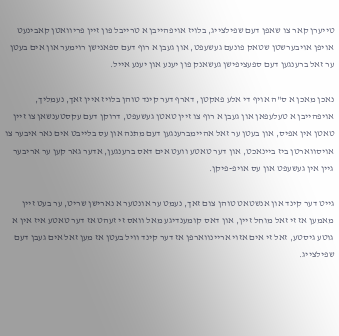טייערן קאר צו שאפן דעם שפילצייג, בלויז אויפהייבן א טרייבל פון זיין פריוואטן קאבינעט אויפן אויבערשטן שטאק פונעם געשעפט, און געבן א רוף דעם ספאנישן רוימער און אים בעטן ער זאל ברענגען דעם ספעציפישן געשאנק פון יענע און יענע אייל.

נאכן מאכן א ס"ה אויף די אלע פאקטן, דארף דער קינד טוהן בלויז איין זאך, נעמליך, אויפהייבן א טעלעפאן און געבן א רוף צו זיין טאטן געשעפט, דרוקן דעם עקסטענשאן צו זיין טאטן אין אפיס, און בעטן ער זאל אהיימברענגען דעם מתנה און עס בלייבט אים נאר איבער צו אויסווארטן ביז ביינאכט, און דער טאטע וועט אים דאס ברענגען, אדער גאר קען ער אריבער גיין אין געשעפט און עס אויפ-פיקן.

גייט דער קינד און אנשטאט טוהן צום זאך, נעמט ער אונטער א נארישן שריט, ער בעט זיין מאמען אז זי זאל מוחל זיין, און דאס קומענדיגע מאל וואס זי זעהט אז דער טאטע איז אין א גוטע גיסטע, זאל זי אים אזוי אריינווארפן אז דער קינד וויל בעטן אז מען זאל אים געבן דעם שפילצייג.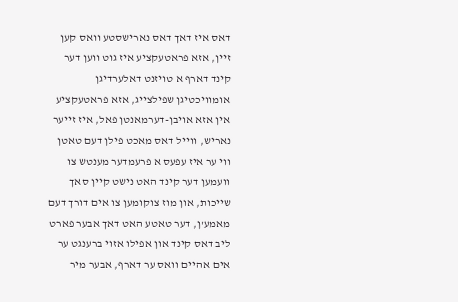דאס איז דאך דאס נארישסטע וואס קען זיין, אזא פראטעקציע איז גוט ווען דער קינד דארף א טויזנט דאלערדיגן אומוויכטיגן שפילצייג, אזא פראטעקציע אין אזא אויבן-דערמאנטן פאל, איז זייער נאריש, ווייל דאס מאכט פילן דעם טאטן ווי ער איז עפעס א פרעמדער מענטש צו וועמען דער קינד האט נישט קיין סאך שייכות, און מוז צוקומען צו אים דורך דעם מאמע'ן, דער טאטע האט דאך אבער פארט ליב דאס קינד און אפילו אזוי ברענגט ער אים אהיים וואס ער דארף, אבער מיר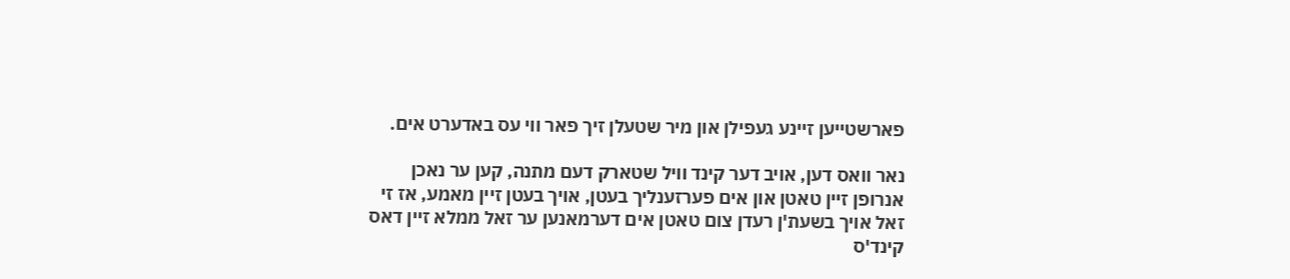פארשטייען זיינע געפילן און מיר שטעלן זיך פאר ווי עס באדערט אים.

נאר וואס דען, אויב דער קינד וויל שטארק דעם מתנה, קען ער נאכן אנרופן זיין טאטן און אים פערזענליך בעטן, אויך בעטן זיין מאמע, אז זי זאל אויך בשעת'ן רעדן צום טאטן אים דערמאנען ער זאל ממלא זיין דאס קינד'ס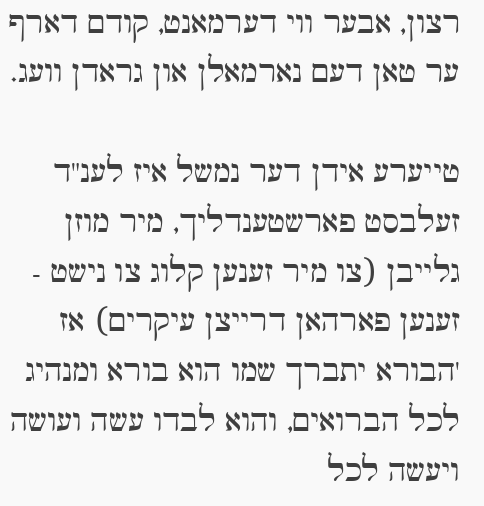רצון, אבער ווי דערמאנט, קודם דארף ער טאן דעם נארמאלן און גראדן וועג.

טייערע אידן דער נמשל איז לענ"ד זעלבסט פארשטענדליך, מיר מוזן גלייבן (צו מיר זענען קלוג צו נישט - זענען פארהאן דרייצן עיקרים) אז 'הבורא יתברך שמו הוא בורא ומנהיג לכל הברואים, והוא לבדו עשה ועושה ויעשה לכל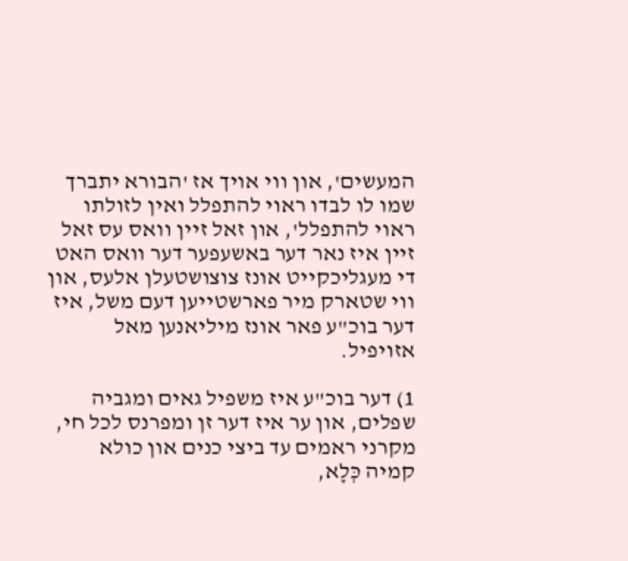המעשים', און ווי אויך אז 'הבורא יתברך שמו לו לבדו ראוי להתפלל ואין לזולתו ראוי להתפלל', און זאל זיין וואס עס זאל זיין איז נאר דער באשעפער דער וואס האט די מעגליכקייט אונז צוצושטעלן אלעס, און ווי שטארק מיר פארשטייען דעם משל, איז דער בוכ"ע פאר אונז מיליאנען מאל אזויפיל.

1) דער בוכ"ע איז משפיל גאים ומגביה שפלים, און ער איז דער זן ומפרנס לכל חי, מקרני ראמים עד ביצי כנים און כולא קמיה כְּלָא,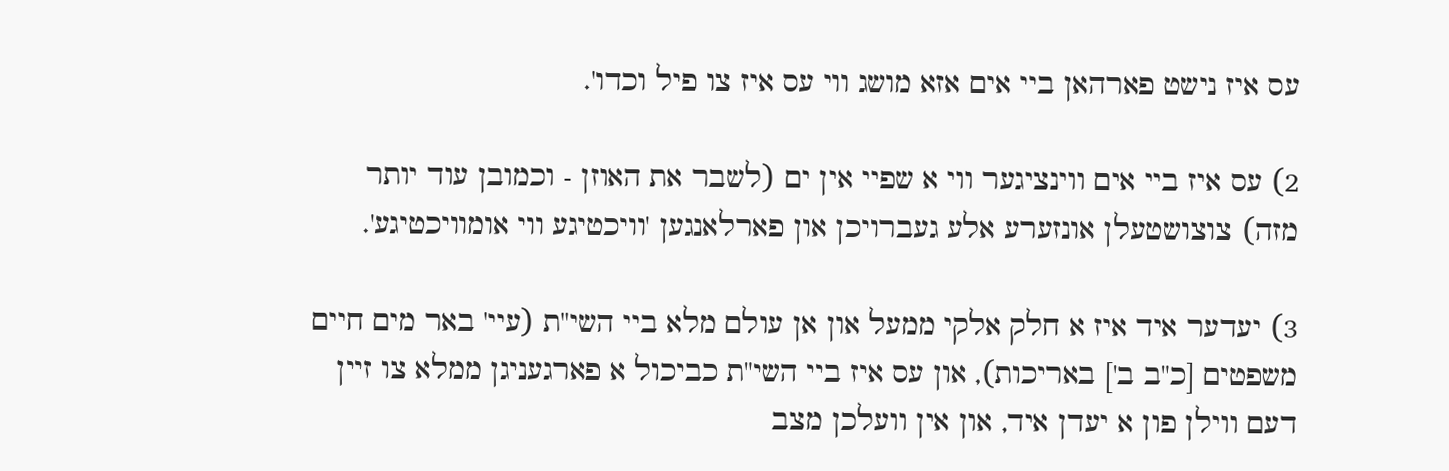עס איז נישט פארהאן ביי אים אזא מושג ווי עס איז צו פיל וכדו'.

2) עס איז ביי אים ווינציגער ווי א שפיי אין ים (לשבר את האוזן - וכמובן עוד יותר מזה) צוצושטעלן אונזערע אלע געברויכן און פארלאנגען 'וויכטיגע ווי אומוויכטיגע'.

3) יעדער איד איז א חלק אלקי ממעל און אן עולם מלא ביי השי"ת (עיי' באר מים חיים משפטים [כ"ב ב'] באריכות), און עס איז ביי השי"ת כביכול א פארגעניגן ממלא צו זיין דעם ווילן פון א יעדן איד, און אין וועלכן מצב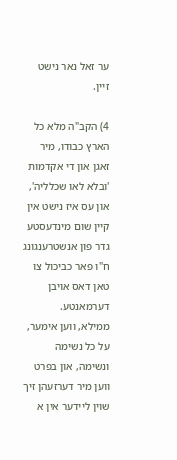ער זאל נאר נישט זיין.

4) הקב"ה מלא כל הארץ כבודו, מיר זאגן און די אקדמות 'ובלא לאו שכלליה', און עס איז נישט אין קיין שום מינדעסטע גדר פון אנשטרענגונג ח"ו פאר כביכול צו טאן דאס אויבן דערמאנטע.
ממילא, ווען אימער, על כל נשימה ונשימה, און בפרט ווען מיר דערזעהן זיך שוין ליידער אין א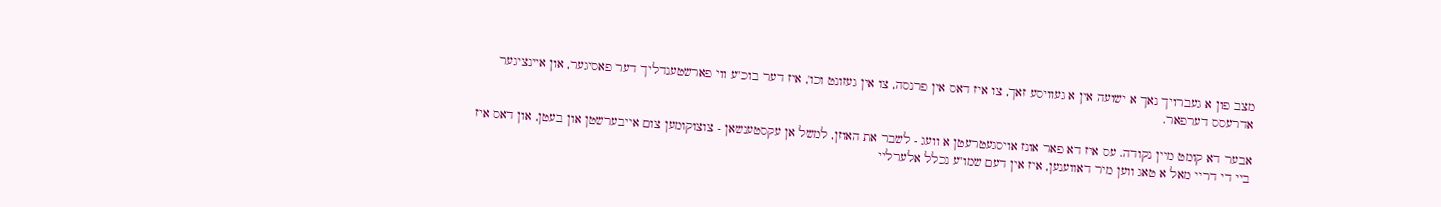מצב פון א געברויך נאך א ישועה אין א געוויסע זאך, צו איז דאס אין פרנסה, צו אין געזונט וכו', איז דער בוכ"ע ווי פארשטענדליך דער פאסיגער, און איינציגער אדרעסס דערפאר.

אבער דא קומט מיין נקודה. עס איז דא פאר אונז אויסגעטרעטן א וועג - לשבר את האוזן, למשל אן עקסטענשאן - צוצוקומען צום אייבערשטן און בעטן, און דאס איז ביי די דריי מאל א טאג ווען מיר דאווענען, איז אין דעם שמו"ע נכלל אלערליי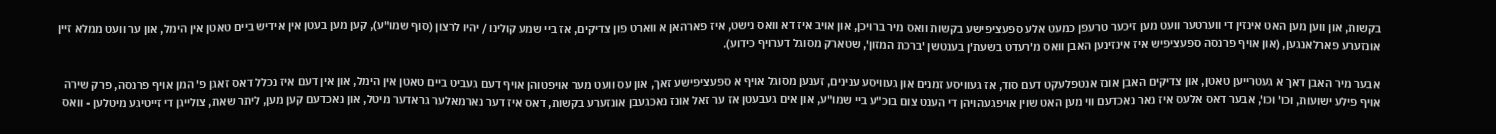בקשות, און ווען מען האט אינזין די ווערטער וועט מען זיכער טרעפן כמעט אלע ספעציפישע בקשות וואס מיר ברויכן, און אויב איז דא וואס נישט, איז פארהאן א ווארט פון צדיקים, אז ביי שמע קולינו / יהיו לרצון (סוף שמו"ע), קען מען בעטן אין אידיש ביים טאטן אין הימל, און ער וועט ממלא זיין אונזערע פארלאנגען, (און אויף פרנסה ספעציפיש איז אינזינען האבן וואס מ'רעדט בשעת'ן בענטשן 'ברכת המזון', שטארק מסוגל דערויף כידוע).

אבער מיר האבן דאך א געטרייען טאטן, און צדיקים האבן אונז אנטפלעקט דעם סוד, אז געוויסע זמנים און געוויסע ענינים, זענען מסוגל אויף א ספעציפישע זאך, און עס וועט מער אויפטוהן אויף דעם געביט ביים טאטן אין הימל, און אין דעם איז נכלל דאס זאגן פ' המן אויף פרנסה, פרק שירה אויף פילע ישועות, וכו' וכו', אבער דאס אלעס איז נאר נאכדעם ווי מען האט שוין אויפגעהויהן די הענט צום בוכ"ע ביי שמו"ע, און אים געבעטן אז ער זאל אונז נאכגעבן אונזערע בקשות, דאס איז דער נארמאלער גראדער מיטל, און נאכדעם קען מען, ליתר שאת, צולייגן די זייטיגע מיטלען - וואס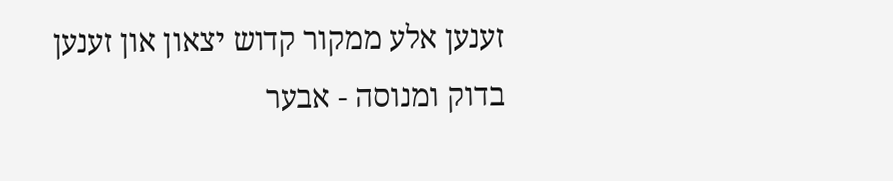זענען אלע ממקור קדוש יצאון און זענען בדוק ומנוסה - אבער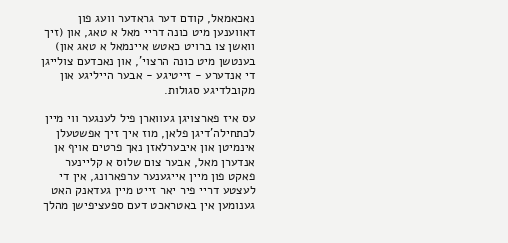נאכאמאל, קודם דער גראדער וועג פון דאווענען מיט כונה דריי מאל א טאג, און (זיך וואשן צו ברויט כאטש איינמאל א טאג און) בענטשן מיט כונה הרצוי', און נאכדעם צולייגן די אנדערע - זייטיגע - אבער הייליגע און מקובלדיגע סגולות.

עס איז פארצויגן געווארן פיל לענגער ווי מיין לכתחילה'דיגן פלאן, מוז איך זיך אפשטעלן אינמיטן און איבערלאזן נאך פרטים אויף אן אנדערן מאל, אבער צום שלוס א קליינער פאקט פון מיין אייגענער ערפארונג, אין די לעצטע דריי פיר יאר זייט מיין געדאנק האט גענומען אין באטראכט דעם ספעציפישן מהלך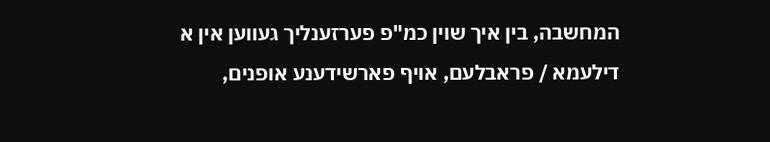המחשבה, בין איך שוין כמ"פ פערזענליך געווען אין א דילעמא / פראבלעם, אויף פארשידענע אופנים,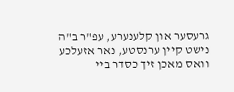גרעסער און קלענערע, עפ"ר ב"ה נישט קיין ערנסטע, נאר אזעלכע וואס מאכן זיך כסדר ביי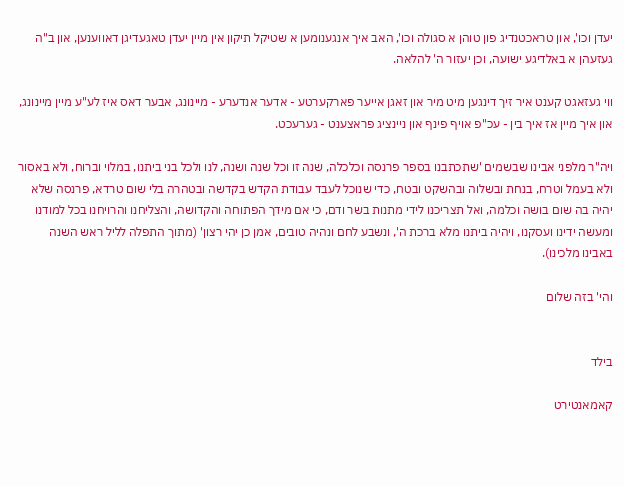יעדן וכו', און טראכטנדיג פון טוהן א סגולה וכו', האב איך אנגענומען א שטיקל תיקון אין מיין יעדן טאגעדיגן דאווענען, און ב"ה געזעהן א באלדיגע ישועה, וכן יעזור ה' להלאה.

ווי געזאגט קענט איר זיך דינגען מיט מיר און זאגן אייער פארקערטע - אדער אנדערע - מיינונג, אבער דאס איז לע"ע מיין מיינונג, און איך מיין אז איך בין - עכ"פ אויף פינף און ניינציג פראצענט - גערעכט.

ויה"ר מלפני אבינו שבשמים 'שתכתבנו בספר פרנסה וכלכלה, שנה זו וכל שנה ושנה, לנו ולכל בני ביתנו, במלוי וברוח, ולא באסור ולא בעמל וטרח, בנחת ובשלוה ובהשקט ובטח, כדי שנוכל לעבד עבודת הקדש בקדשה ובטהרה בלי שום טרדא, פרנסה שלא יהיה בה שום בושה וכלמה, ואל תצריכנו לידי מתנות בשר ודם, כי אם מידך הפתוחה והקדושה, והצליחנו והרויחנו בכל למודנו ומעשה ידינו ועסקנו, ויהיה ביתנו מלא ברכת ה', ונשבע לחם ונהיה טובים, אמן כן יהי רצון' (מתוך התפלה לליל ראש השנה באבינו מלכינו).

והי' בזה שלום


בילד

קאמאנטירט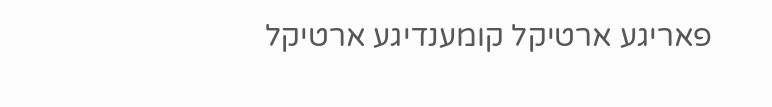פאריגע ארטיקל קומענדיגע ארטיקל